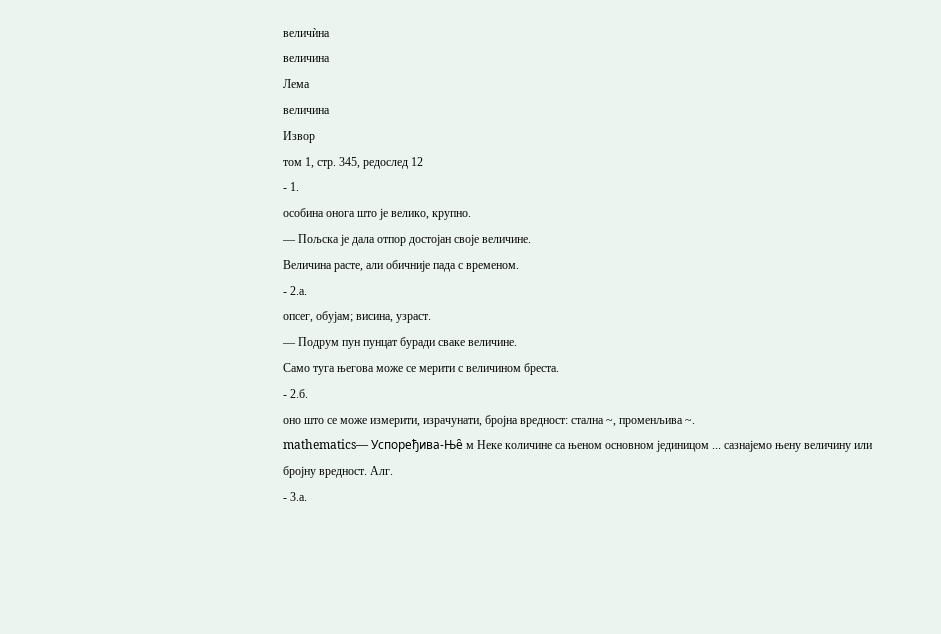величѝна
величина
Лема
величина
Извор
том 1, стр. 345, редослед 12
- 1.
особина онога што је велико, крупно.
— Пољска је дала отпор достојан своје величине.
Величина расте, али обичније пада с временом.
- 2.а.
опсег, обујам; висина, узраст.
— Подрум пун пунцат буради сваке величине.
Само туга његова може се мерити с величином бреста.
- 2.б.
оно што се може измерити, израчунати, бројна вредност: стална ~, променљива ~.
mathematics— Успоређива-Ње̑ м Неке количине са њеном основном јединицом ... сазнајемо њену величину или бројну вредност. Алг.
- 3.а.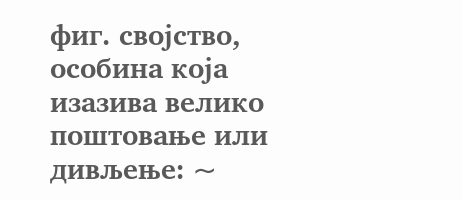фиг. својство, особина која изазива велико поштовање или дивљење: ~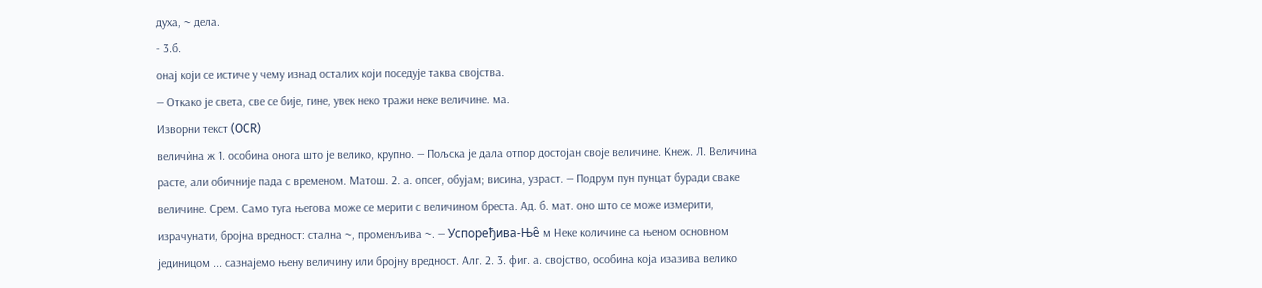духа, ~ дела.
- 3.б.
онај који се истиче у чему изнад осталих који поседује таква својства.
— Откако је света, све се бије, гине, увек неко тражи неке величине. ма.
Изворни текст (OCR)
величѝна ж 1. особина онога што је велико, крупно. — Пољска је дала отпор достојан своје величине. Кнеж. Л. Величина расте, али обичније пада с временом. Матош. 2. а. опсег, обујам; висина, узраст. — Подрум пун пунцат буради сваке величине. Срем. Само туга његова може се мерити с величином бреста. Ад. б. мат. оно што се може измерити, израчунати, бројна вредност: стална ~, променљива ~. — Успоређива-Ње̑ м Неке количине са њеном основном јединицом ... сазнајемо њену величину или бројну вредност. Алг. 2. 3. фиг. а. својство, особина која изазива велико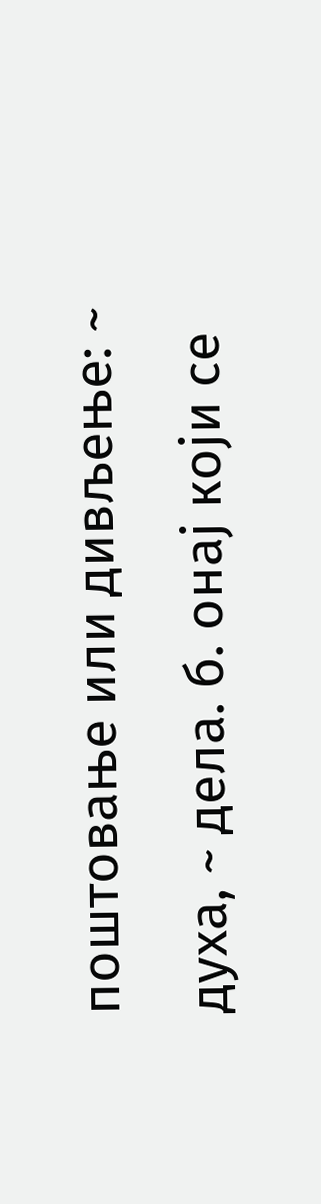поштовање или дивљење: ~ духа, ~ дела. б. онај који се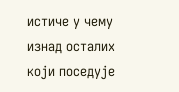истиче у чему изнад осталих који поседује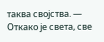таква својства. — Откако је света, све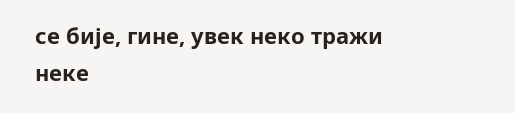се бије, гине, увек неко тражи неке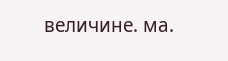величине. ма.